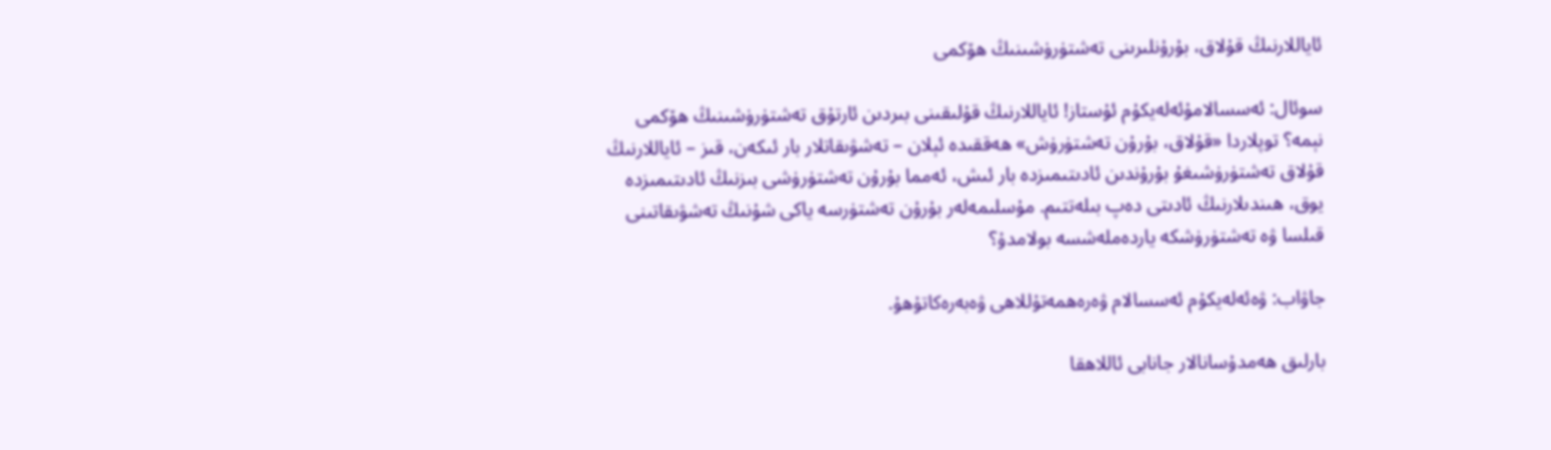ئاياللارنىڭ قۇلاق، بۇرۇنلىرىنى تەشتۈرۈشىنىڭ ھۆكمى

سوئال: ئەسسالامۇئەلەيكۇم ئۇستاز! ئاياللارنىڭ قۇلىقىنى بىردىن ئارتۇق تەشتۈرۈشىنىڭ ھۆكمى نېمە؟ توپلاردا «قۇلاق، بۇرۇن تەشتۈرۈش» ھەققىدە ئېلان – تەشۋىقاتلار بار ئىكەن، قىز – ئاياللارنىڭ قۇلاق تەشتۈرۈشىغۇ بۇرۇندىن ئادىتىمىزدە بار ئىش، ئەمما بۇرۇن تەشتۈرۈشى بىزنىڭ ئادىتىمىزدە يوق، ھىندىلارنىڭ ئادىتى دەپ بىلەتتىم. مۇسلىمەلەر بۇرۇن تەشتۈرسە ياكى شۇنىڭ تەشۋىقاتىنى قىلسا ۋە تەشتۈرۈشكە ياردەملەشسە بولامدۇ؟

جاۋاب: ۋەئەلەيكۇم ئەسسالام ۋەرەھمەتۇللاھى ۋەبەرەكاتۇھۇ.

بارلىق ھەمدۇسانالار جانابى ئاللاھقا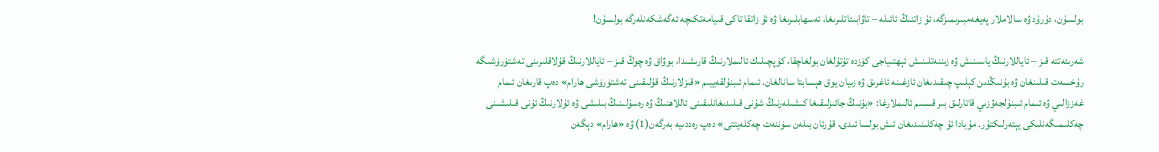بولسۇن، دۇرۇد ۋە سالاملار پەيغەمبىرىمىزگە، ئۇ زاتنىڭ ئائىلە – تاۋابىئاتلىرىغا، ئەسھابلىرىغا ۋە ئۇ زاتقا تاكى قىيامەتكىچە ئەگەشكەنلەرگە بولسۇن!

شەرىئەتتە قىز – ئاياللارنىڭ ياسىنىش ۋە زىننەتلىنىش ئېھتىياجى كۆزدە تۇتۇلغان بولغاچقا، كۆپچىلىك ئالىملارنىڭ قارىشىدا، بوۋاق ۋە چوڭ قىز – ئاياللارنىڭ قۇلاقلىرىنى تەشتۈرۈشىگە رۇخسەت قىلىنغان ۋە بۇنىڭدىن كېلىپ چىقىدىغان ئازغىنە ئاغرىق ۋە زىيان يوق ھېسابتا سانالغان. ئىمام ئىبنۇلقەييىم «قىزلارنىڭ قۇلىقىنى تەشتۈرۈشى ھارام» دەپ قارىغان ئىمام غەززالىي ۋە ئىمام ئىبنۇلجەۋزىي قاتارلىق بىر قىسىم ئالىملارغا: «بۇنىڭ جائىزلىقىغا كىشىلەرنىڭ شۇنى قىلىدىغانلىقىنى ئاللاھنىڭ ۋە رەسۇلىنىڭ بىلىشى ۋە ئۇلارنىڭ ئۇنى قىلىشىنى چەكلىمىگەنلىكى يېتەرلىكتۇر. مۇبادا ئۇ چەكلىنىدىغان ئىش بولسا ئىدى، قۇرئان بىلەن سۈننەت چەكلەيتتى» دەپ رەددىيە بەرگەن(1) ۋە «ھارام» دېگەن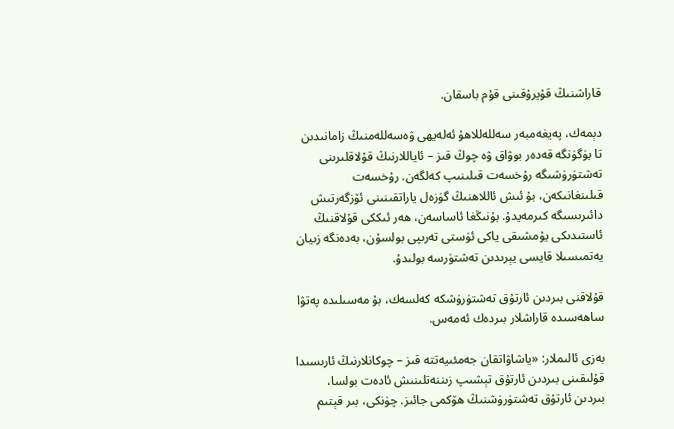قاراشنىڭ قۇيرۇقىنى قۇم باسقان.

دېمەك، پەيغەمبەر سەللەللاھۇ ئەلەيھى ۋەسەللەمنىڭ زامانىدىن تا بۈگۈنگە قەدەر بوۋاق ۋە چوڭ قىز – ئاياللارنىڭ قۇلاقلىرىنى تەشتۈرۈشىگە رۇخسەت قىلىنىپ كەلگەن. رۇخسەت قىلىنغانىكەن، بۇ ئىش ئاللاھنىڭ گۈزەل ياراتقىنىنى ئۆزگەرتىش دائىرىسىگە كىرمەيدۇ. بۇنىڭغا ئاساسەن، ھەر ئىككى قۇلاقنىڭ ئاستىدىكى يۇمشىقى ياكى ئۈستى تەرىپى بولسۇن، بەدەنگە زىيان يەتمىسىلا قايسى يېرىدىن تەشتۈرسە بولىدۇ.

قۇلاقنى بىردىن ئارتۇق تەشتۈرۈشكە كەلسەك، بۇ مەسىلىدە پەتۋا ساھەسىدە قاراشلار بىردەك ئەمەس.

بەزى ئالىملار: «ياشاۋاتقان جەمئىيەتتە قىز – چوكانلارنىڭ ئارىسىدا قۇلىقىنى بىردىن ئارتۇق تېشىپ زىننەتلىنىش ئادەت بولسا، بىردىن ئارتۇق تەشتۈرۈشنىڭ ھۆكمى جائىز. چۈنكى، بىر قېتىم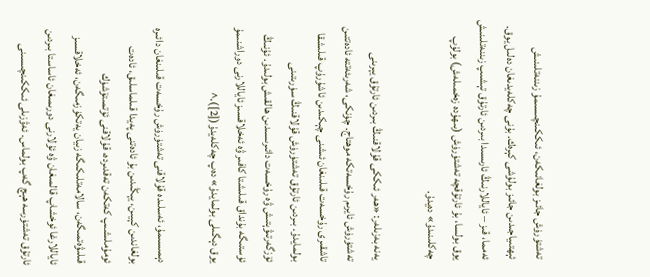تەشتۈرۈش جائىز بولغانىكەن، ئىككىنچىسىمۇ زىننەتلىنىش ئېھتىياجىدىن جائىز بولۇشى كېرەك. بۇنى چەكلەيدىغان دەلىل يوق. ئەمما، قىز – ئاياللارنىڭ ئارىسىدا بىردىن ئارتۇق تېشىپ زىننەتلىنىش يوق بولسا، بۇ ئارتۇقچە تەشتۈرۈش (بىھۇدە زەخمىلەش) بولۇپ چەكلىنىدۇ» دەيدۇ.

يەنە بەزىلەر: «ھەر ئىككى قۇلاقنىڭ بىردىن ئارتۇق يېرىنى تەشتۈرۈش ئايرىم رۇخسەتكە موھتاج. چۈنكى، شەرىئەتتە ئادەتتىن تاشقىرى رۇخسەت قىلىنغان ئىشنى چېكىدىن ئاشۇرۇپ قىلىشقا بولمايدۇ. بىردىن ئارتۇق تەشتۈرۈش قۇلاقنىڭ سۈرىتىنى ئۆزگەرتىۋېتىش ۋە رۇخسەت دائىرىسىدىن ھالقىش بولىدۇ. ئۇنىڭ ئۈستىگە بۇنداق قىلىشتا كافىر ۋە ئەخلاقسىز ئاياللارنى دوراشنىمۇ يوق دېگىلى بولمايدۇ» دەپ چەكلەيدۇ([2]).^

دېمىسىمۇ، ئەسلىدە قۇلاقنى تەشتۈرۈش رۇخسەت قىلىنغان دائىرە بولغاندىن كېيىن، يېڭىدىن بۇ ئادەتنى پەيدا قىلماسلىق، ئادەت ئومۇملىشىپ كەتكەن تەقدىردە، قۇلاقنى ئۆتمىتۆشۈك قىلىۋەتمىگەن، سالامەتلىكىگە زىيان يەتكۈزمىگەن، ئەخلاقسىز ئاياللارغا ئوخشاپ قالمىغان ۋە ئۇلارنى دورىمىغان ئاساستا بىردىن ئارتۇق تەشتۈرسە ھېچ گەپ بولماس. ئەۋزىلى ئىككىنچىسىنى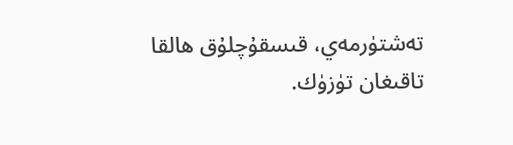تەشتۈرمەي، قىسقۇچلۇق ھالقا تاقىغان تۈزۈك.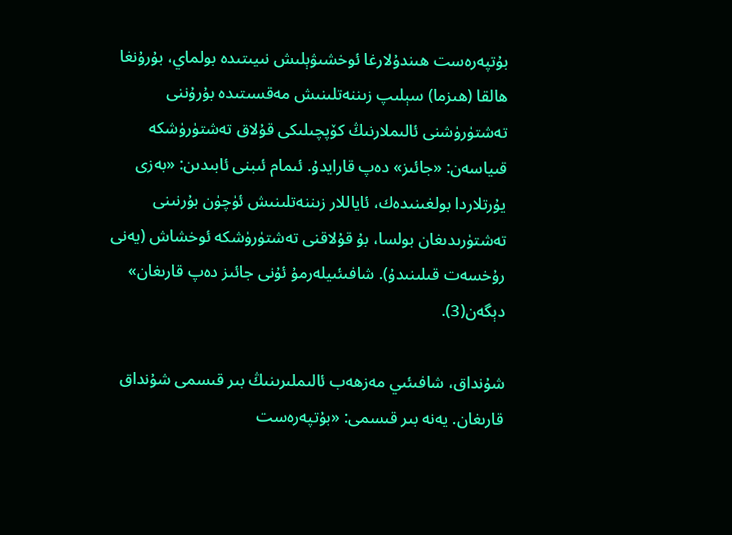بۇتپەرەست ھىندۇلارغا ئوخشىۋېلىش نىيىتىدە بولماي، بۇرۇنغا ھالقا (ھىزما) سېلىپ زىننەتلىنىش مەقسىتىدە بۇرۇننى تەشتۈرۈشنى ئالىملارنىڭ كۆپچىلىكى قۇلاق تەشتۈرۈشكە قىياسەن: «جائىز» دەپ قارايدۇ. ئىمام ئىبنى ئابىدىن: «بەزى يۇرتلاردا بولغىنىدەك، ئاياللار زىننەتلىنىش ئۈچۈن بۇرنىنى تەشتۈرىدىغان بولسا، بۇ قۇلاقنى تەشتۈرۈشكە ئوخشاش (يەنى رۇخسەت قىلىنىدۇ). شافىئىيلەرمۇ ئۇنى جائىز دەپ قارىغان» دېگەن(3).

شۇنداق، شافىئىي مەزھەب ئالىملىرىنىڭ بىر قىسمى شۇنداق قارىغان. يەنە بىر قىسمى: «بۇتپەرەست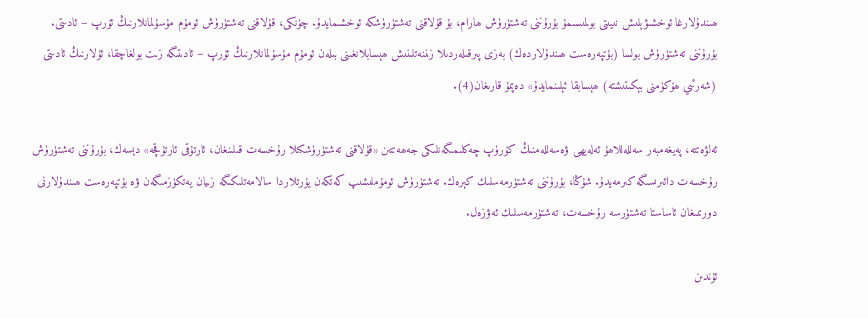ھىندۇلارغا ئوخشىۋېلىش نىيىتى بولمىسىمۇ بۇرۇننى تەشتۈرۈش ھارام، بۇ قۇلاقنى تەشتۈرۈشكە ئوخشىمايدۇ. چۈنكى، قۇلاقنى تەشتۈرۈش ئومۇم مۇسۇلمانلارنىڭ ئۆرپ – ئادىتى. بۇرۇننى تەشتۈرۈش بولسا (بۇتپەرەست ھىندۇلاردەك) بەزى پىرقىلەردىلا زىننەتلىنىش ھېسابلانغىنى بىلەن ئومۇم مۇسۇلمانلارنىڭ ئۆرپ – ئادىتىگە زىت بولغاچقا، ئۇلارنىڭ ئادىتى (شەرئىي ھۆكۈمنى بېكىتىشتە) ھېسابقا ئېلىنمايدۇ» دەپمۇ قارىغان(4).

ئەلۋەتتە، پەيغەمبەر سەللەللاھۇ ئەلەيھى ۋەسەللەمنىڭ كۆرۈپ چەكلىمىگەنلىكى جەھەتتىن «قۇلاقنى تەشتۈرۈشكىلا رۇخسەت قىلىنغان، ئارتۇقى ئارتۇقچە» دېسەك، بۇرۇننى تەشتۈرۈش رۇخسەت دائىرىسىگە كىرمەيدۇ. شۇڭا، بۇرۇننى تەشتۈرمەسلىك كېرەك. تەشتۈرۈش ئومۇملىشىپ كەتكەن يۇرتلاردا سالامەتلىكىگە زىيان يەتكۈزمىگەن ۋە بۇتپەرەست ھىندۇلارنى دورىمىغان ئاساستا تەشتۈرسە رۇخسەت، تەشتۈرمەسلىك ئەۋزەل.

ئۇندىن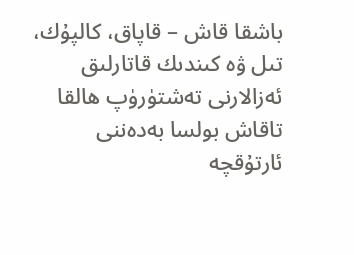باشقا قاش – قاپاق، كالپۇك، تىل ۋە كىندىك قاتارلىق ئەزالارنى تەشتۈرۈپ ھالقا تاقاش بولسا بەدەننى ئارتۇقچە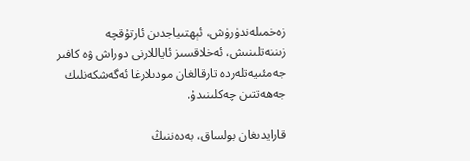زەخمىلەندۈرۈش، ئېھتىياجدىن ئارتۇقچە زىننەتلىنىش، ئەخلاقسىز ئاياللارنى دوراش ۋە كافىر جەمئىيەتلەردە تارقالغان مودىلارغا ئەگەشكەنلىك جەھەتتىن چەكلىنىدۇ.

قارايدىغان بولساق، بەدەننىڭ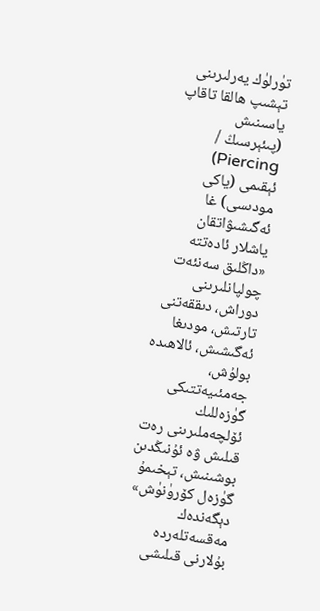تۈرلۈك يەرلىرىنى تېشىپ ھالقا تاقاپ ياسىنىش (پىئېرسىڭ / Piercing) ئېقىمى (ياكى مودىسى) غا ئەگىشىۋاتقان ياشلار ئادەتتە «داڭلىق سەنئەت چولپانلىرىنى دوراش، دىققەتنى تارتىش، مودىغا ئەگىشىش، ئالاھىدە بولۇش، جەمئىيەتتىكى گۈزەللىك ئۆلچەملىرىنى رەت قىلىش ۋە ئۇنىڭدىن بوشىنىش، تېخىمۇ گۈزەل كۆرۈنۈش» دېگەندەك مەقسەتلەردە بۇلارنى قىلىشى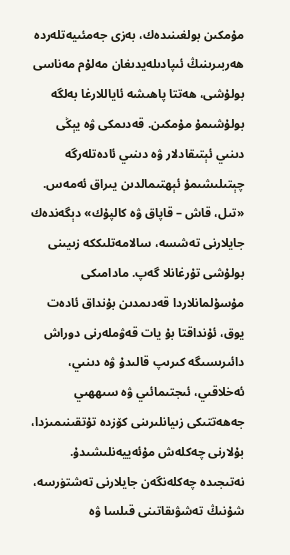مۇمكىن بولغىنىدەك، بەزى جەمئىيەتلەردە ھەربىرىنىڭ ئىپادىلەيدىغان مەلۇم مەناسى بولۇشى، ھەتتا پاھىشە ئاياللارغا بەلگە بولۇشىمۇ مۇمكىن. قەدىمكى ۋە يېڭى دىنىي ئېتىقادلار ۋە دىنىي ئادەتلەرگە چېتىلىشىمۇ ئېھتىمالدىن يىراق ئەمەس. «تىل، قاش – قاپاق ۋە كالپۇك» دېگەندەك جايلارنى تەشسە، سالامەتلىككە زىيىنى بولۇشى تۇرغانلا گەپ. مادامىكى مۇسۇلمانلاردا قەدىمدىن بۇنداق ئادەت يوق، ئۇنداقتا بۇ يات قەۋملەرنى دوراش دائىرىسىگە كىرىپ قالىدۇ ۋە دىنىي، ئەخلاقىي، ئىجتىمائىي ۋە سىھھىي جەھەتتىكى زىيانلىرىنى كۆزدە تۇتقىنىمىزدا، بۇلارنى چەكلەش مۇئەييەنلىشىدۇ. نەتىجىدە چەكلەنگەن جايلارنى تەشتۈرسە، شۇنىڭ تەشۋىقاتىنى قىلسا ۋە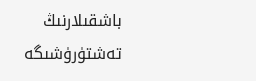باشقىلارنىڭ تەشتۈرۈشىگە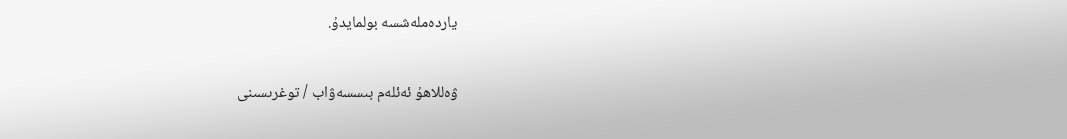ياردەملەشسە بولمايدۇ.

ۋەللاھۇ ئەئلەم بىسسەۋاب / توغرىسىنى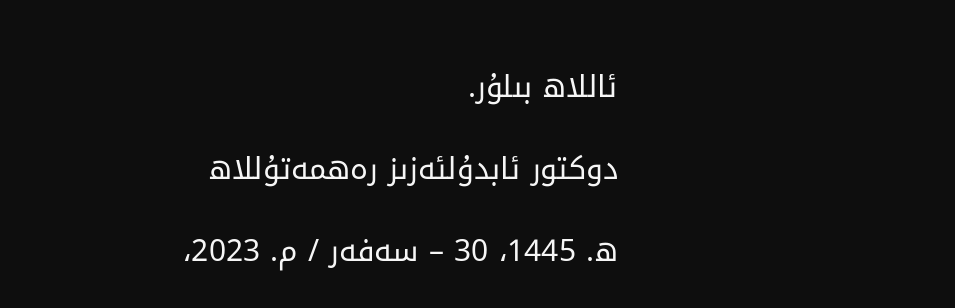ئاللاھ بىلۇر.

دوكتور ئابدۇلئەزىز رەھمەتۇللاھ

ھ. 1445، 30 – سەفەر / م. 2023،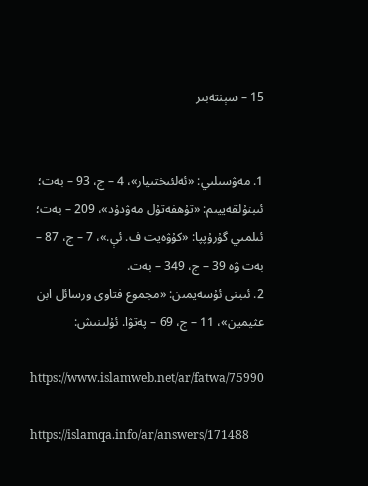15 – سېنتەبىر


1. مەۋسىلىي: «ئەلئىختىيار»، 4 – ج، 93 – بەت؛ ئىبنۇلقەييىم: «تۇھفەتۇل مەۋدۇد»، 209 – بەت؛ ئىلمىي گۇرۇپپا: «كۇۋەيت ف. ئې.»، 7 – ج، 87 – بەت ۋە 39 – ج، 349 – بەت.
2. ئىبنى ئۇسەيمىن: «مجموع فتاوى ورسائل ابن عثيمين»، 11 – ج، 69 – پەتۋا. ئۇلىنىش:

https://www.islamweb.net/ar/fatwa/75990

https://islamqa.info/ar/answers/171488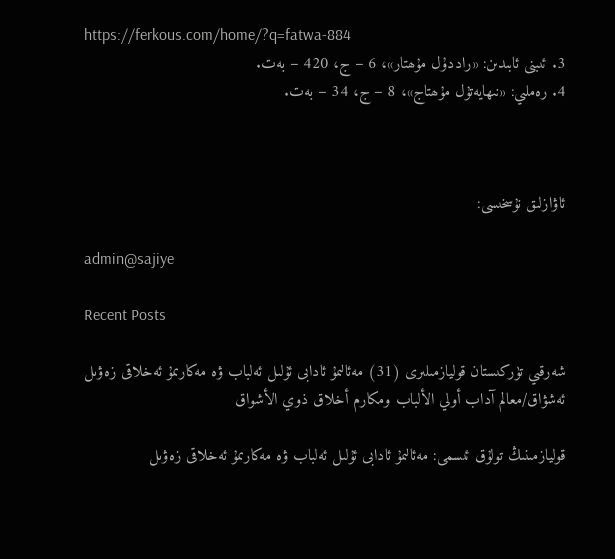https://ferkous.com/home/?q=fatwa-884
3. ئىبنى ئابىدىن: «راددۇل مۇھتار»، 6 – ج، 420 – بەت.
4. رەملىي: «نىھايەتۇل مۇھتاج»، 8 – ج، 34 – بەت.



ئاۋازلىق نۇسخىسى:

admin@sajiye

Recent Posts

شەرقىي تۈركىستان قوليازمىلىرى (31) مەئالىمۇ ئادابى ئۇلىل ئەلباب ۋە مەكارىمۇ ئەخلاقى زەۋىل ئەشۋاق/معالم آداب أولي الألباب ومكارم أخلاق ذوي الأشواق

قوليازمىنىڭ تولۇق ئىسمى: مەئالىمۇ ئادابى ئۇلىل ئەلباب ۋە مەكارىمۇ ئەخلاقى زەۋىل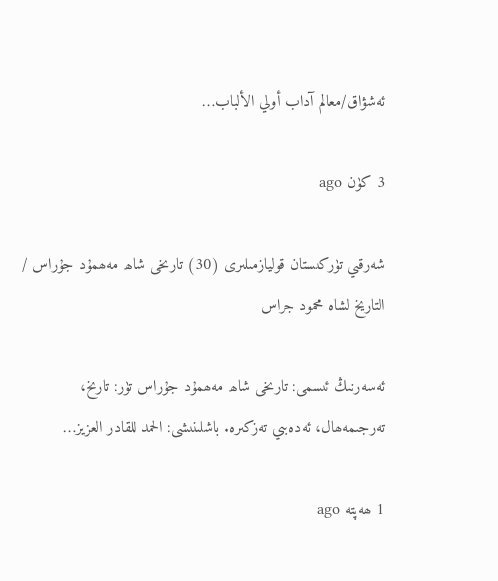ئەشۋاق/معالم آداب أولي الألباب…

3 كۈن ago

شەرقىي تۈركىستان قوليازمىلىرى (30) تارىخى شاھ مەھمۇد جۇراس / التاريخ لشاه محمود جراس

ئەسەرنىڭ ئىسمى: تارىخى شاھ مەھمۇد جۇراس تۈر: تارىخ، تەرجىمەھال، ئەدەبىي تەزكىرە. باشلىنىشى: الحمد للقادر العزيز…

1 ھەپتە ago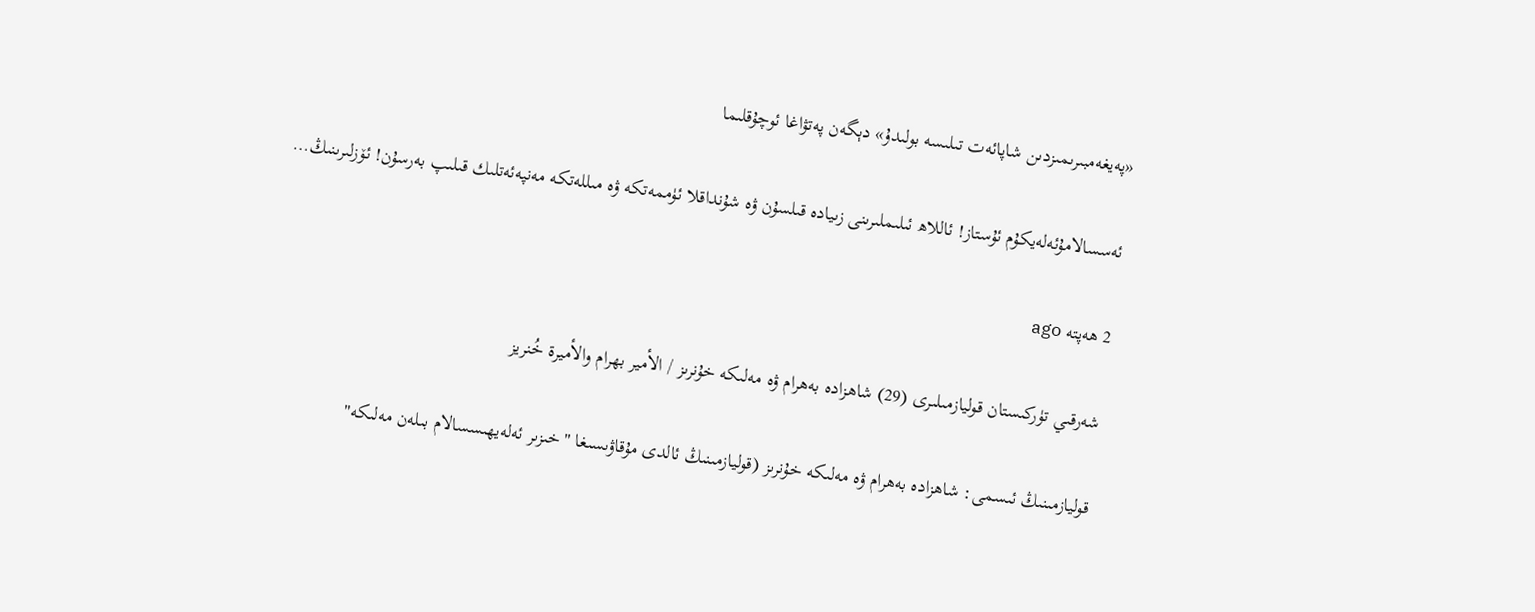«پەيغەمبىرىمىزدىن شاپائەت تىلىسە بولىدۇ» دېگەن پەتۋاغا ئوچۇقلىما

ئەسسالامۇئەلەيكۇم ئۇستاز! ئاللاھ ئىلىملىرىنى زىيادە قىلسۇن ۋە شۇنداقلا ئۈممەتكە ۋە مىللەتكە مەنپەئەتلىك قىلىپ بەرسۇن! ئۆزلىرىنىڭ…

2 ھەپتە ago

شەرقىي تۈركىستان قوليازمىلىرى (29) شاھزادە بەھرام ۋە مەلىكە خۇنرىز / الأمير بهرام والأميرة خُنريز

قوليازمىنىڭ ئىسمى: شاھزادە بەھرام ۋە مەلىكە خۇنرىز (قوليازمىنىڭ ئالدى مۇقاۋىسىغا "خىزىر ئەلەيھىسسالام بىلەن مەلىكە"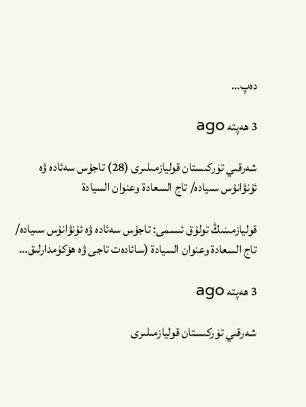دەپ…

3 ھەپتە ago

شەرقىي تۈركىستان قوليازمىلىرى (28) تاجۇس سەئادە ۋە ئۇنۋانۇس سىيادە/ تاج السعادة وعنوان السيادة

قوليازمىنىڭ تولۇق ئىسمى: تاجۇس سەئادە ۋە ئۇنۋانۇس سىيادە/ تاج السعادة وعنوان السيادة (سائادەت تاجى ۋە ھۆكۈمدارلىق…

3 ھەپتە ago

شەرقىي تۈركىستان قوليازمىلىرى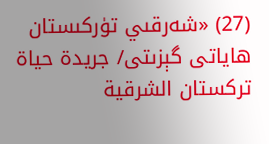(27) «شەرقىي تۈركىستان ھاياتى گېزىتى/ جريدة حياة تركستان الشرقية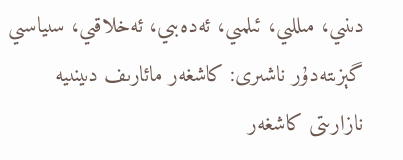دىنىي، مىللىي، ئىلمىي، ئەدەبىي، ئەخلاقىي، سىياسىي گېزىتەدۇر ناشىرى: كاشغەر مائارىف دىينىيە نازارىتى كاشغەر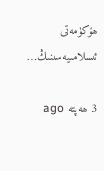ھۆكۈمەتى ئىسلامىيەسىنىڭ…

3 ھەپتە ago